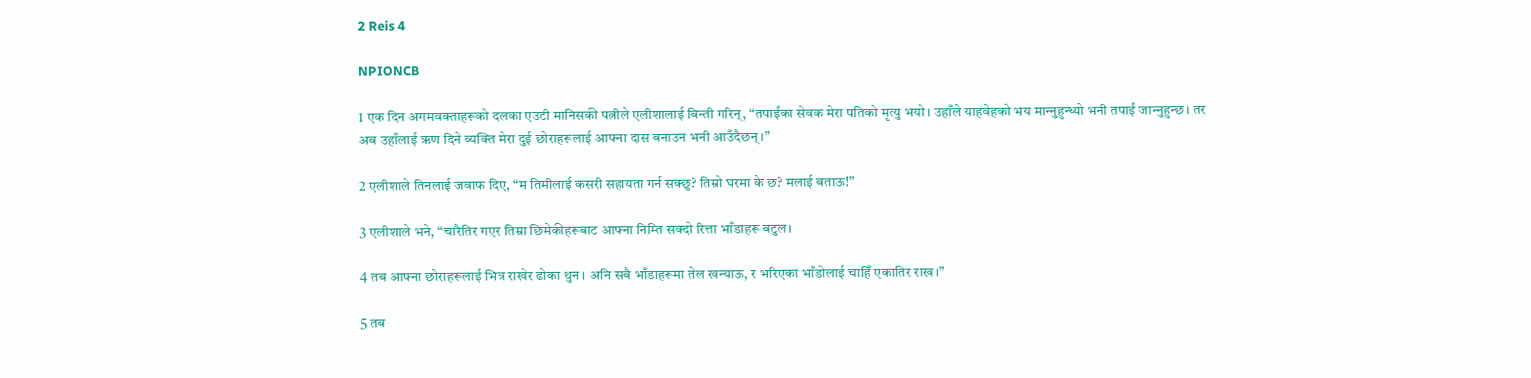2 Reis 4

NPIONCB

1 एक दिन अगमवक्ताहरूको दलका एउटी मानिसकी पत्नीले एलीशालाई बिन्ती गरिन्, “तपाईंका सेवक मेरा पतिको मृत्यु भयो। उहाँले याहवेहको भय मान्‍नुहुन्थ्यो भनी तपाईं जान्‍नुहुन्छ। तर अब उहाँलाई ऋण दिने व्यक्ति मेरा दुई छोराहरूलाई आफ्ना दास बनाउन भनी आउँदैछन्।”

2 एलीशाले तिनलाई जवाफ दिए, “म तिमीलाई कसरी सहायता गर्न सक्छु? तिम्रो घरमा के छ? मलाई बताऊ!”

3 एलीशाले भने, “चारैतिर गएर तिम्रा छिमेकीहरूबाट आफ्ना निम्ति सक्दो रित्ता भाँडाहरू बटुल।

4 तब आफ्ना छोराहरूलाई भित्र राखेर ढोका थुन। अनि सबै भाँडाहरूमा तेल खन्याऊ, र भरिएका भाँडोलाई चाहिँ एकातिर राख।”

5 तब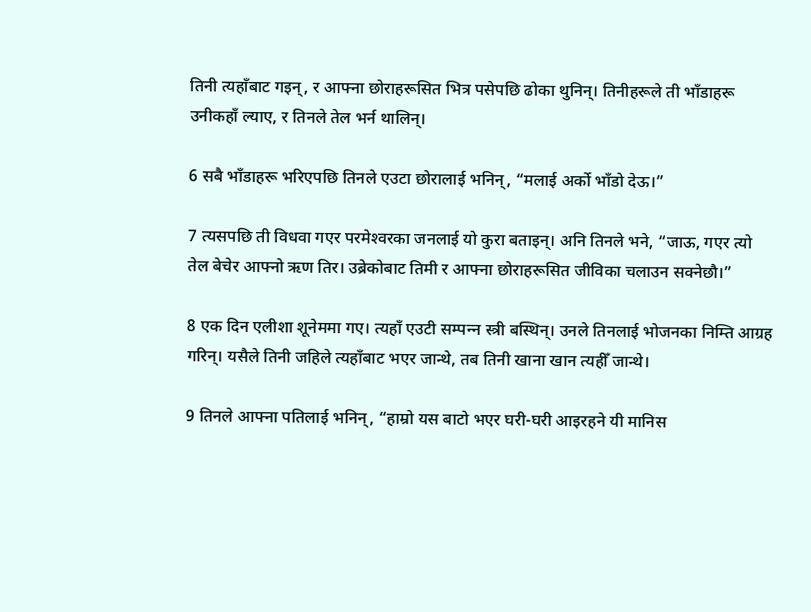तिनी त्यहाँबाट गइन्, र आफ्ना छोराहरूसित भित्र पसेपछि ढोका थुनिन्। तिनीहरूले ती भाँडाहरू उनीकहाँ ल्याए, र तिनले तेल भर्न थालिन्।

6 सबै भाँडाहरू भरिएपछि तिनले एउटा छोरालाई भनिन्, “मलाई अर्को भाँडो देऊ।”

7 त्यसपछि ती विधवा गएर परमेश्‍वरका जनलाई यो कुरा बताइन्। अनि तिनले भने, “जाऊ, गएर त्यो तेल बेचेर आफ्नो ऋण तिर। उब्रेकोबाट तिमी र आफ्ना छोराहरूसित जीविका चलाउन सक्नेछौ।”

8 एक दिन एलीशा शूनेममा गए। त्यहाँ एउटी सम्पन्‍न स्त्री बस्थिन्। उनले तिनलाई भोजनका निम्ति आग्रह गरिन्। यसैले तिनी जहिले त्यहाँबाट भएर जान्थे, तब तिनी खाना खान त्यहीँ जान्थे।

9 तिनले आफ्ना पतिलाई भनिन्, “हाम्रो यस बाटो भएर घरी-घरी आइरहने यी मानिस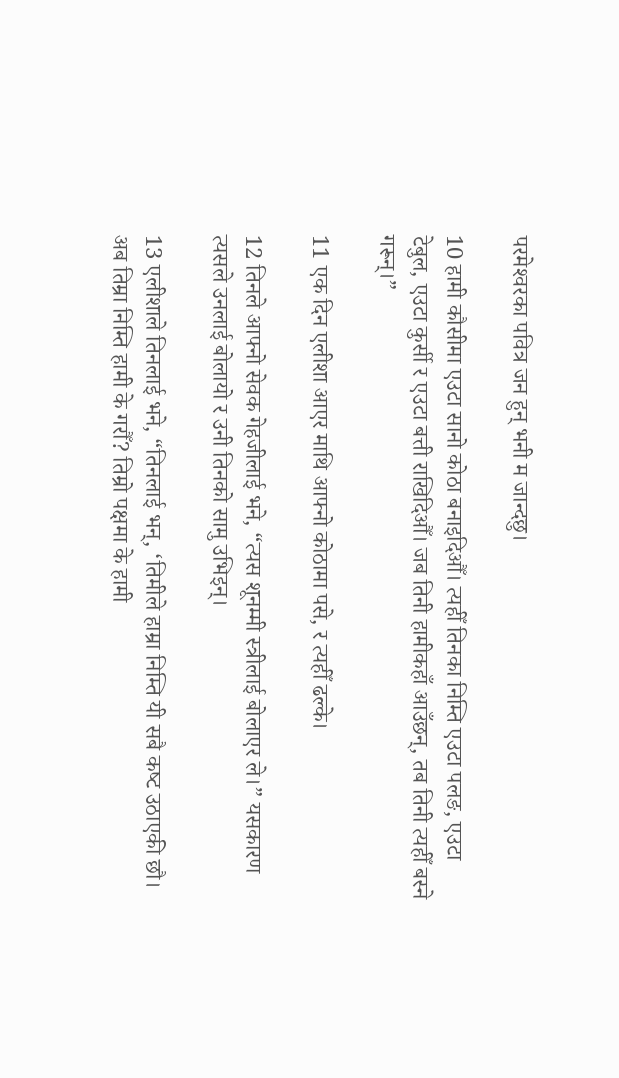परमेश्‍वरका पवित्र जन हुन् भनी म जान्दछु।

10 हामी कौसीमा एउटा सानो कोठा बनाइदिऔँ। त्यहीँ तिनका निम्ति एउटा पलङ, एउटा टेबुल, एउटा कुर्सी र एउटा बत्ती राखिदिऔँ। जब तिनी हामीकहाँ आउँछन्, तब तिनी त्यहीँ बस्‍ने गरून्।”

11 एक दिन एलीशा आएर माथि आफ्नो कोठामा पसे, र त्यहीँ ढल्के।

12 तिनले आफ्नो सेवक गेहजीलाई भने, “त्यस शूनम्मी स्त्रीलाई बोलाएर ले।” यसकारण त्यसले उनलाई बोलायो र उनी तिनको सामु उभिइन्।

13 एलीशाले तिनलाई भने, “तिनलाई भन्, ‘तिमीले हाम्रा निम्ति यी सबै कष्‍ट उठाएकी छौ। अब तिम्रा निम्ति हामी के गरौँ? तिम्रो पक्षमा के हामी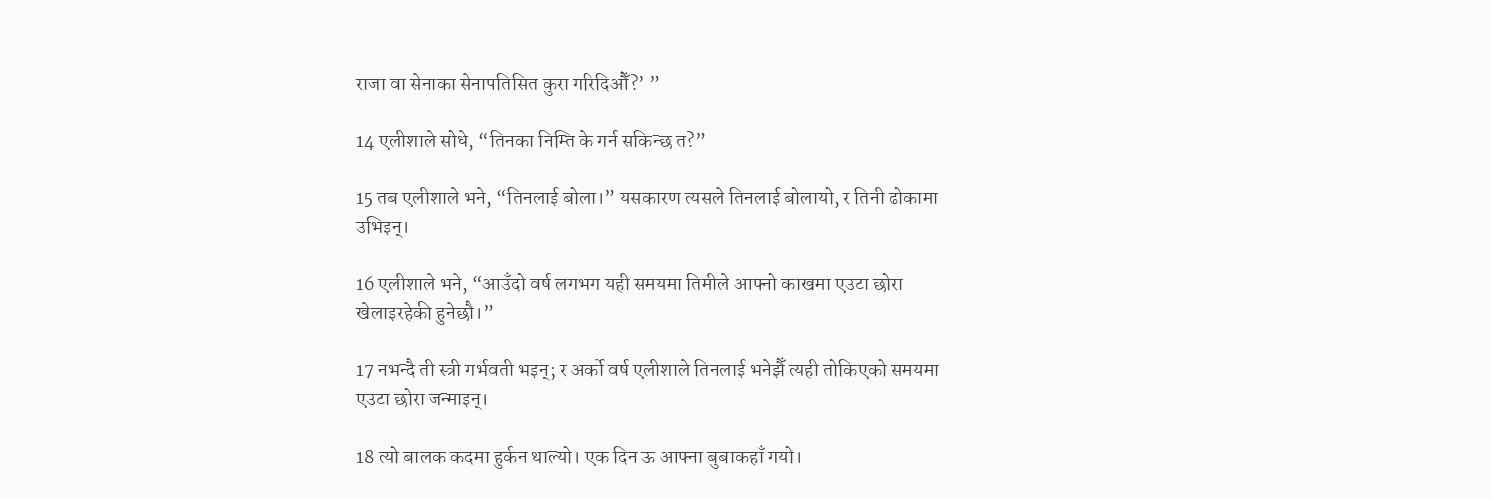राजा वा सेनाका सेनापतिसित कुरा गरिदिऔँ?’ ”

14 एलीशाले सोधे, “तिनका निम्ति के गर्न सकिन्छ त?”

15 तब एलीशाले भने, “तिनलाई बोला।” यसकारण त्यसले तिनलाई बोलायो, र तिनी ढोकामा उभिइन्।

16 एलीशाले भने, “आउँदो वर्ष लगभग यही समयमा तिमीले आफ्नो काखमा एउटा छोरा खेलाइरहेकी हुनेछौ।”

17 नभन्दै ती स्त्री गर्भवती भइन्; र अर्को वर्ष एलीशाले तिनलाई भनेझैँ त्यही तोकिएको समयमा एउटा छोरा जन्माइन्।

18 त्यो बालक कदमा हुर्कन थाल्यो। एक दिन ऊ आफ्ना बुबाकहाँ गयो।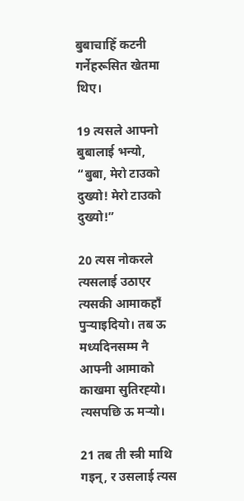बुबाचाहिँ कटनी गर्नेहरूसित खेतमा थिए।

19 त्यसले आफ्नो बुबालाई भन्यो, “बुबा, मेरो टाउको दुख्यो! मेरो टाउको दुख्यो!”

20 त्यस नोकरले त्यसलाई उठाएर त्यसकी आमाकहाँ पुर्‍याइदियो। तब ऊ मध्यदिनसम्म नै आफ्नी आमाको काखमा सुतिरह्‍यो। त्यसपछि ऊ मर्‍यो।

21 तब ती स्त्री माथि गइन्, र उसलाई त्यस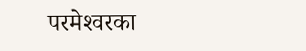परमेश्‍वरका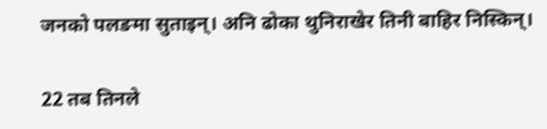जनको पलङमा सुताइन्। अनि ढोका थुनिराखेर तिनी बाहिर निस्किन्।

22 तब तिनले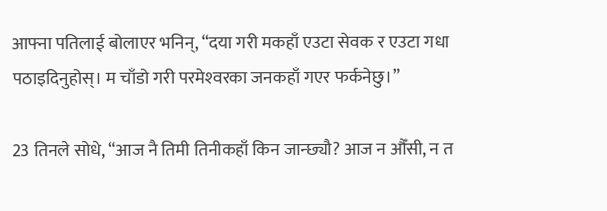आफ्ना पतिलाई बोलाएर भनिन्, “दया गरी मकहाँ एउटा सेवक र एउटा गधा पठाइदिनुहोस्। म चाँडो गरी परमेश्‍वरका जनकहाँ गएर फर्कनेछु।”

23 तिनले सोधे, “आज नै तिमी तिनीकहाँ किन जान्छ्यौ? आज न औँसी, न त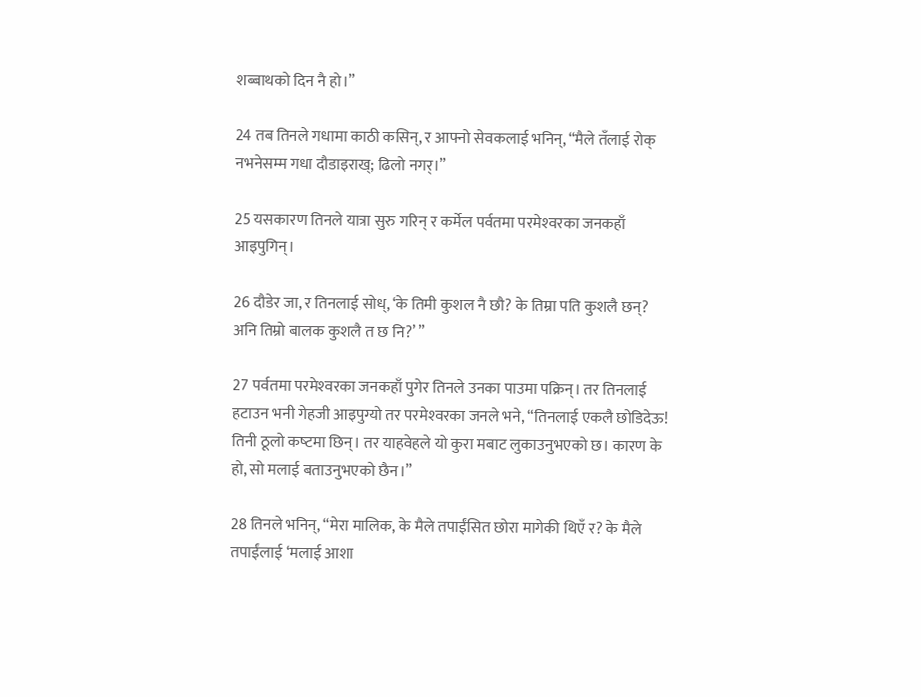शब्बाथको दिन नै हो।”

24 तब तिनले गधामा काठी कसिन्, र आफ्नो सेवकलाई भनिन्, “मैले तँलाई रोक् नभनेसम्म गधा दौडाइराख्; ढिलो नगर्।”

25 यसकारण तिनले यात्रा सुरु गरिन् र कर्मेल पर्वतमा परमेश्‍वरका जनकहाँ आइपुगिन्।

26 दौडेर जा, र तिनलाई सोध्, ‘के तिमी कुशल नै छौ? के तिम्रा पति कुशलै छन्? अनि तिम्रो बालक कुशलै त छ नि?’ ”

27 पर्वतमा परमेश्‍वरका जनकहाँ पुगेर तिनले उनका पाउमा पक्रिन्। तर तिनलाई हटाउन भनी गेहजी आइपुग्यो तर परमेश्‍वरका जनले भने, “तिनलाई एकलै छोडिदेऊ! तिनी ठूलो कष्‍टमा छिन्। तर याहवेहले यो कुरा मबाट लुकाउनुभएको छ। कारण के हो, सो मलाई बताउनुभएको छैन।”

28 तिनले भनिन्, “मेरा मालिक, के मैले तपाईंसित छोरा मागेकी थिएँ र? के मैले तपाईंलाई ‘मलाई आशा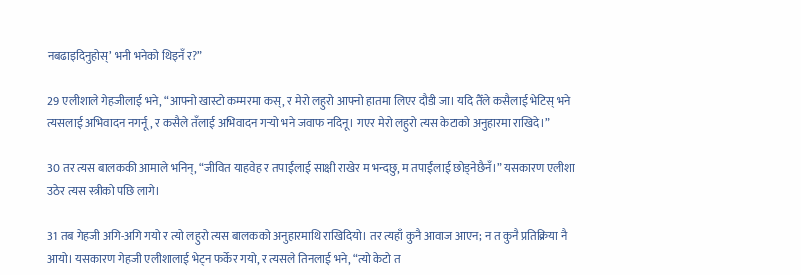नबढाइदिनुहोस्’ भनी भनेको थिइनँ र?”

29 एलीशाले गेहजीलाई भने, “आफ्नो खास्टो कम्मरमा कस्, र मेरो लहुरो आफ्नो हातमा लिएर दौडी जा। यदि तैँले कसैलाई भेटिस् भने त्यसलाई अभिवादन नगर्नू, र कसैले तँलाई अभिवादन गर्‍यो भने जवाफ नदिनू। गएर मेरो लहुरो त्यस केटाको अनुहारमा राखिदे।”

30 तर त्यस बालककी आमाले भनिन्, “जीवित याहवेह र तपाईंलाई साक्षी राखेर म भन्दछु, म तपाईंलाई छोड्नेछैनँ।” यसकारण एलीशा उठेर त्यस स्त्रीको पछि लागे।

31 तब गेहजी अगि-अगि गयो र त्यो लहुरो त्यस बालकको अनुहारमाथि राखिदियो। तर त्यहाँ कुनै आवाज आएन; न त कुनै प्रतिक्रिया नै आयो। यसकारण गेहजी एलीशालाई भेट्न फर्केर गयो, र त्यसले तिनलाई भने, “त्यो केटो त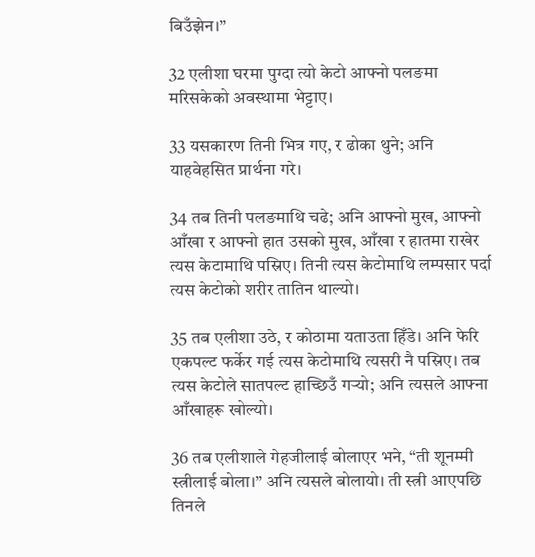बिउँझेन।”

32 एलीशा घरमा पुग्दा त्यो केटो आफ्नो पलङमा मरिसकेको अवस्थामा भेट्टाए।

33 यसकारण तिनी भित्र गए, र ढोका थुने; अनि याहवेहसित प्रार्थना गरे।

34 तब तिनी पलङमाथि चढे; अनि आफ्नो मुख, आफ्नो आँखा र आफ्नो हात उसको मुख, आँखा र हातमा राखेर त्यस केटामाथि पस्रिए। तिनी त्यस केटोमाथि लम्पसार पर्दा त्यस केटोको शरीर तातिन थाल्यो।

35 तब एलीशा उठे, र कोठामा यताउता हिँडे। अनि फेरि एकपल्ट फर्केर गई त्यस केटोमाथि त्यसरी नै पस्रिए। तब त्यस केटोले सातपल्ट हाच्छिउँ गर्‍यो; अनि त्यसले आफ्ना आँखाहरू खोल्यो।

36 तब एलीशाले गेहजीलाई बोलाएर भने, “ती शूनम्मी स्त्रीलाई बोला।” अनि त्यसले बोलायो। ती स्त्री आएपछि तिनले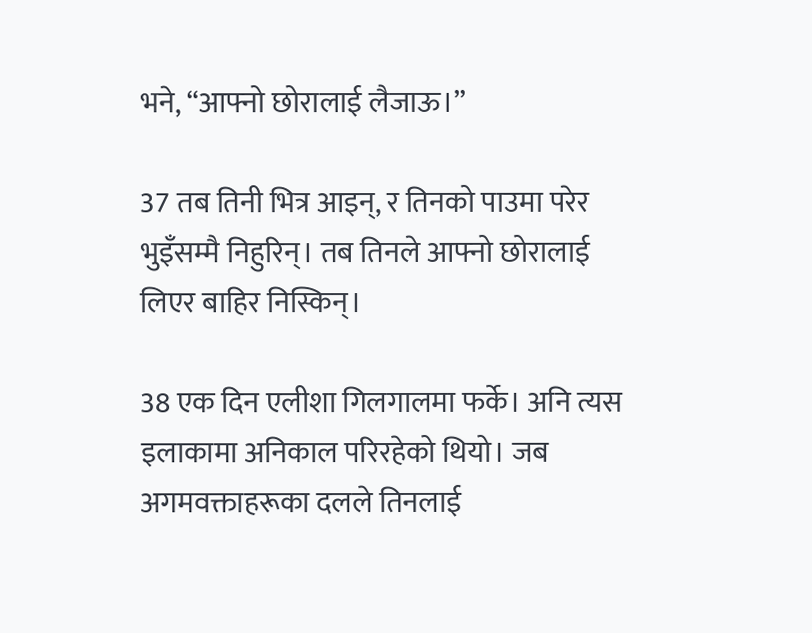भने, “आफ्नो छोरालाई लैजाऊ।”

37 तब तिनी भित्र आइन्, र तिनको पाउमा परेर भुइँसम्मै निहुरिन्। तब तिनले आफ्नो छोरालाई लिएर बाहिर निस्किन्।

38 एक दिन एलीशा गिलगालमा फर्के। अनि त्यस इलाकामा अनिकाल परिरहेको थियो। जब अगमवक्ताहरूका दलले तिनलाई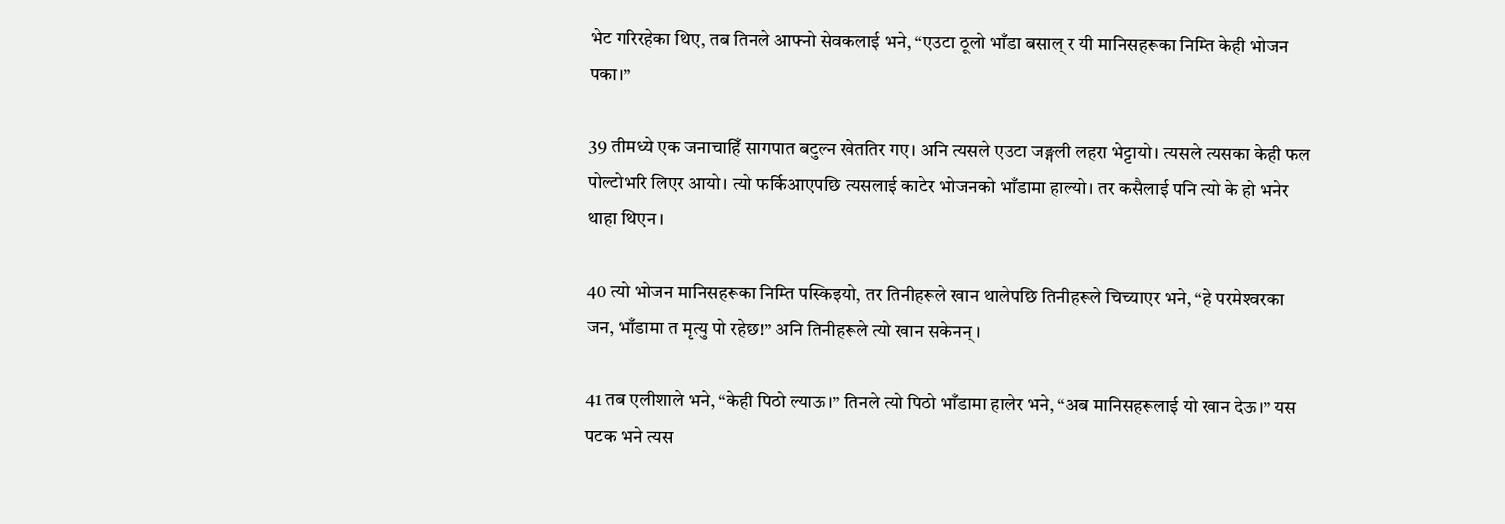भेट गरिरहेका थिए, तब तिनले आफ्नो सेवकलाई भने, “एउटा ठूलो भाँडा बसाल् र यी मानिसहरूका निम्ति केही भोजन पका।”

39 तीमध्ये एक जनाचाहिँ सागपात बटुल्न खेततिर गए। अनि त्यसले एउटा जङ्गली लहरा भेट्टायो। त्यसले त्यसका केही फल पोल्टोभरि लिएर आयो। त्यो फर्किआएपछि त्यसलाई काटेर भोजनको भाँडामा हाल्यो। तर कसैलाई पनि त्यो के हो भनेर थाहा थिएन।

40 त्यो भोजन मानिसहरूका निम्ति पस्किइयो, तर तिनीहरूले खान थालेपछि तिनीहरूले चिच्याएर भने, “हे परमेश्‍वरका जन, भाँडामा त मृत्यु पो रहेछ!” अनि तिनीहरूले त्यो खान सकेनन्।

41 तब एलीशाले भने, “केही पिठो ल्याऊ।” तिनले त्यो पिठो भाँडामा हालेर भने, “अब मानिसहरूलाई यो खान देऊ।” यस पटक भने त्यस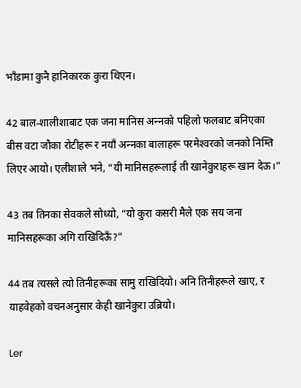भाँडामा कुनै हानिकारक कुरा थिएन।

42 बाल-शालीशाबाट एक जना मानिस अन्‍नको पहिलो फलबाट बनिएका बीस वटा जौका रोटीहरू र नयाँ अन्‍नका बालाहरू परमेश्‍वरको जनको निम्ति लिएर आयो। एलीशाले भने, “यी मानिसहरूलाई ती खानेकुराहरू खान देऊ।”

43 तब तिनका सेवकले सोध्यो, “यो कुरा कसरी मैले एक सय जना मानिसहरूका अगि राखिदिऊँ?”

44 तब त्यसले त्यो तिनीहरूका सामु राखिदियो। अनि तिनीहरूले खाए, र याहवेहको वचनअनुसार केही खानेकुरा उब्रियो।

Ler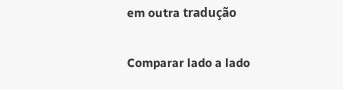em outra tradução

Comparar lado a lado